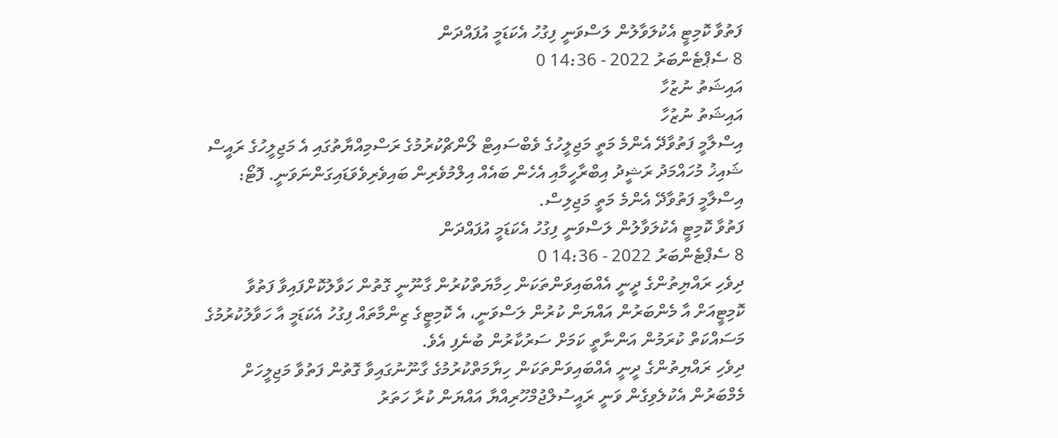ފަތުވާ ކޮމިޓީ އެކުލަވާލުން ލަސްވަނީ ފިގުހު އެކަޑަމީ އުފައްދަން
8 ސެޕްޓެންބަރު 2022 - 14:36 0
އައިޝަތު ނުޒުހާ
އައިޝަތު ނުޒުހާ
އިސްލާމީ ފަތުވާދޭ އެންމެ މަތީ މަޖިލީހުގެ ވެބްސައިޓް ލޯންޗްކުރުމުގެ ރަސްމިއްޔާތުގައި އެ މަޖިލީހުގެ ރައީސް ޝައިޚު މުހައްމަދު ރަޝީދު އިބްރާހީމާއި އެހެން ބައެއް އިލްމުވެރިން ބައިވެރިވެވަޑައިގަންނަވަނީ. ފޮޓޯ: އިސްލާމީ ފަތުވާދޭ އެންމެ މަތީ މަޖިލިސް.
ފަތުވާ ކޮމިޓީ އެކުލަވާލުން ލަސްވަނީ ފިގުހު އެކަޑަމީ އުފައްދަން
8 ސެޕްޓެންބަރު 2022 - 14:36 0
ދިވެހި ރައްޔިތުންގެ ދީނީ އެއްބައިވަންތަކަން ހިމާޔަތްކުރުން ގާނޫނީ ގޮތުން ހަވާލުކޮށްފައިވާ ފަތުވާ ކޮމިޓީއަށް އާ މެންބަރުން އައްޔަން ކުރުން ލަސްވަނީ، އެ ކޮމިޓީގެ ޒިންމާތައް ފިގުހު އެކަޑަމީ އާ ހަވާލުކުރުމުގެ މަސައްކަތް ކުރަމުން އަންނާތީ ކަމަށް ސަރުކާރުން ބުނެފި އެވެ.
ދިވެހި ރައްޔިތުންގެ ދީނީ އެއްބައިވަންތަކަން ހިޔާމަތްކުރުމުގެ ގާނޫނުގައިވާ ގޮތުން ފަތުވާ މަޖިލީހަށް މެމްބަރުން އެކުލެވިގެން ވަނީ ރައީސުލްޖުމްހޫރިއްޔާ އައްޔަން ކުރާ ހަތަރު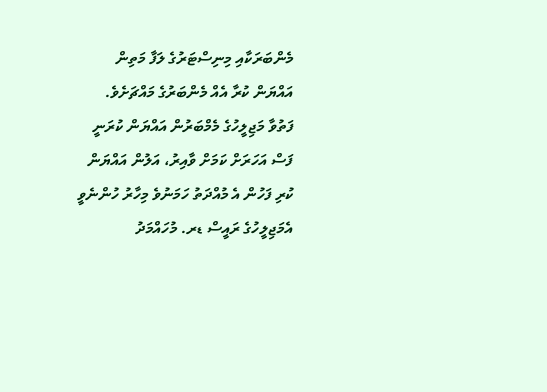މެންބަރަކާއި މިނިސްޓަރުގެ ލަފާ މަތިން އައްޔަން ކުރާ އެއް މެންބަރުގެ މައްޗަށެވެ.
ފަތުވާ މަޖިލީހުގެ މެމްބަރުން އައްޔަން ކުރަނީ ފަސް އަހަރަށް ކަމަށް ވާއިރު، އަލުން އައްޔަން ކުރި ފަހުން އެ މުއްދަތު ހަމަނުވެ މިހާރު ހުންނެވީ އެމަޖިލީހުގެ ރައީސް ޑރ. މުހައްމަދު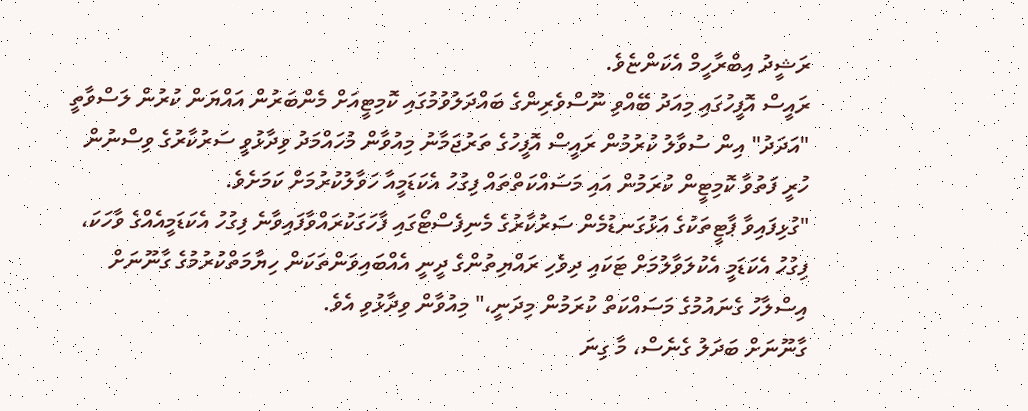ރަޝީދު އިބްރާހީމް އެކަންޏެވެ.
ރައީސް އޮފީހުގައި މިއަދު ބޭއްވި ނޫސްވެރިންގެ ބައްދަލުވުމުގައި ކޮމިޓީއަށް މެންބަރުން އައްޔަން ކުރުން ލަސްވާތީ "އަދަދު" އިން ސުވާލު ކުރުމުން ރައީސް އޮފީހުގެ ތަރުޖަމާނު މިއުވާން މުހައްމަދު ވިދާޅުވީ ސަރުކާރުގެ ވިސްނުން ހުރީ ފަތުވާ ކޮމިޓީން ކުރަމުން އައި މަސައްކަތްތައް ފިގުހު އެކަޑަމީއާ ހަވާލުކުރުމަށް ކަމަށެވެ.
"ގުޅިފައިވާ ޕާޓީތަކުގެ އަޅުގަނޑުމެން ސަރުކާރުގެ މެނިފެސްޓޯގައި ފާހަގަކުރައްވާފައިވާނެ ފިގުހު އެކަޑަމީއެއްގެ ވާހަކަ، ފިގުހު އެކަޑަމީ އެކުލަވާލުމަށް ޓަކައި ދިވެހި ރައްޔިތުންގެ ދީނީ އެއްބައިވަންތަކަން ހިޔާމަތްކުރުމުގެ ގާނޫނަށް އިސްލާހު ގެނައުމުގެ މަސައްކަތް ކުރަމުން މިދަނީ،" މިއުވާން ވިދާޅުވި އެވެ.
ގާނޫނަށް ބަދަލު ގެނެސް، މާ ގިނަ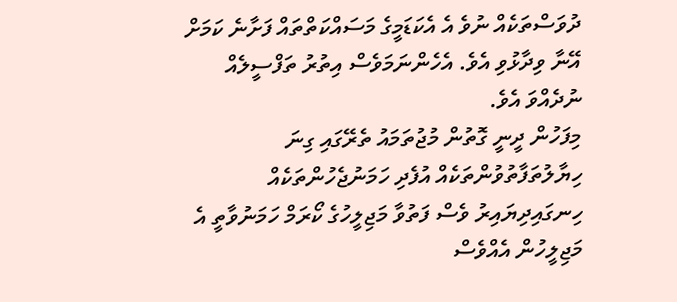ދުވަސްތަކެއް ނުވެ އެ އެކަޑަމީގެ މަސައްކަތްތައް ފަށާނެ ކަމަށް އޭނާ ވިދާޅުވި އެވެ. އެހެންނަމަވެސް އިތުރު ތަފްސީލެއް ނުދެއްވަ އެވެ.
މިފަހުން ދީނީ ގޮތުން މުޖުތަމައު ތެރޭގައި ގިނަ ހިޔާލުތަފާތުވުންތަކެއް އުފެދި ހަމަނުޖެހުންތަކެއް ހިނގައިދިޔައިރު ވެސް ފަތުވާ މަޖިލީހުގެ ކޯރަމް ހަމަނުވާތީ އެ މަޖިލީހުން އެއްވެސް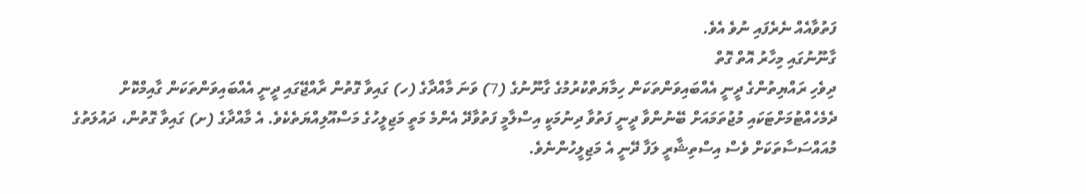ފަތުވާއެއް ނެރެފައި ނުވެ އެވެ.
ގާނޫނުގައި މިހާރު އޮތް ގޮތް
ދިވެހި ރައްޔިތުންގެ ދީނީ އެއްބައިވަންތަކަން ހިމާޔަތްކުރުމުގެ ގާނޫނުގެ (7) ވަނަ މާއްދާގެ (ހ) ގައިވާ ގޮތުން ރާއްޖޭގައި ދީނީ އެއްބައިވަންތަކަން ގާއިމްކޮށް ދެމެހެއްޓުމަށްޓަކައި މުޖުތަމައަށް ބޭނުންވާ ދީނީ ފަތުވާ ދިނުމަކީ އިސްލާމީ ފަތުވާދޭ އެންމެ މަތީ މަޖިލީހުގެ މަސްއޫލިއްޔަތެކެވެ. އެ މާއްދާގެ (ށ) ގައިވާ ގޮތުން، ދައުލަތުގެ މުއައްސަސާތަކަށް ވެސް އިސްތިޝާރީ ލަފާ ދޭނީ އެ މަޖިލީހުންނެވެ.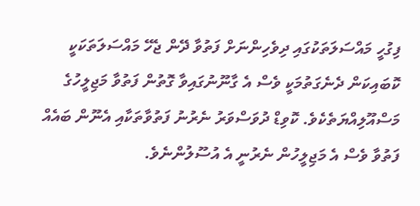ފިގުހީ މައްސަލަތަކުގައި ދިވެހިންނަށް ފަތުވާ ދޭން ޖެހޭ މައްސަލަތަކަކީ ކޮބައިކަން ދެނެގަތުމަކީ ވެސް އެ ގާނޫނުގައިވާ ގޮތުން ފަތުވާ މަޖިލީހުގެ މަސްއޫލިއްޔަތެކެވެ. ކޮވިޑް ދުވަސްވަރު ނެރުނު ފަތުވާތަކާއި އެނޫން ބައެއް ފަތުވާ ވެސް އެ މަޖިލީހުން ނެރުނީ އެ އުސޫލުންނެވެ.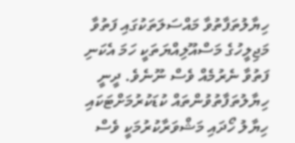ހިޔާލުތަފާތުވާ މައްސަލަތަކުގައި ފަތުވާ މަޖިލީހުގެ މަސްއޫލިއްޔަތަކީ ހަމަ އެކަނި ފަތުވާ ނެރުމެއް ވެސް ނޫނެވެ. ދީނީ ހިޔާލުތަފާތުވުންތައް ކުޑަކުރުމަށްޓަކައި ހިޔާލު ހޯދައި މަޝްވަރާކުރުމަކީ ވެސް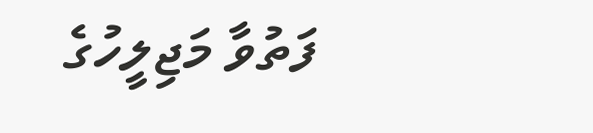ފަތުވާ މަޖިލީހުގެ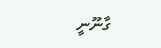ގާނޫނީ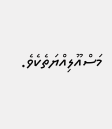މަސްއޫލިއްޔަތެކެވެ.